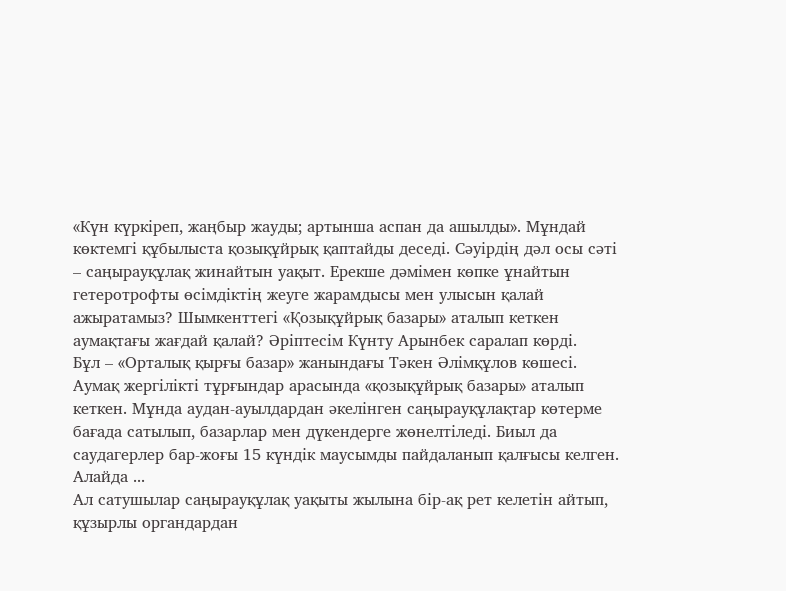«Күн күркіреп, жаңбыр жауды; артынша аспан да ашылды». Мұндай көктемгі құбылыста қозықұйрық қаптайды деседі. Сәуірдің дәл осы сәті – саңырауқұлақ жинайтын уақыт. Ерекше дәмімен көпке ұнайтын гетеротрофты өсімдіктің жеуге жарамдысы мен улысын қалай ажыратамыз? Шымкенттегі «Қозықұйрық базары» аталып кеткен аумақтағы жағдай қалай? Әріптесім Күнту Арынбек саралап көрді.
Бұл – «Орталық қырғы базар» жанындағы Тәкен Әлімқұлов көшесі. Аумақ жергілікті тұрғындар арасында «қозықұйрық базары» аталып кеткен. Мұнда аудан-ауылдардан әкелінген саңырауқұлақтар көтерме бағада сатылып, базарлар мен дүкендерге жөнелтіледі. Биыл да саудагерлер бар-жоғы 15 күндік маусымды пайдаланып қалғысы келген. Алайда ...
Ал сатушылар саңырауқұлақ уақыты жылына бір-ақ рет келетін айтып, құзырлы органдардан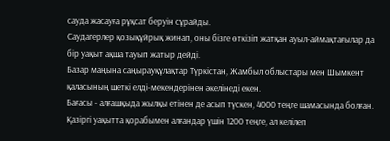сауда жасауға рұқсат беруін сұрайды.
Саудагерлер қозықұйрық жинап, оны бізге өткізіп жатқан ауыл-аймақтағылар да бір уақыт ақша тауып жатыр дейді.
Базар маңына саңырауқұлақтар Түркістан, Жамбыл облыстары мен Шымкент қаласының шеткі елді-мекендерінен әкелінеді екен.
Бағасы - алғашқыда жылқы етінен де асып түскен, 4000 теңге шамасында болған. Қазіргі уақытта қорабымен алғандар үшін 1200 теңге, ал келілеп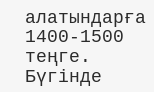алатындарға 1400-1500 теңге.
Бүгінде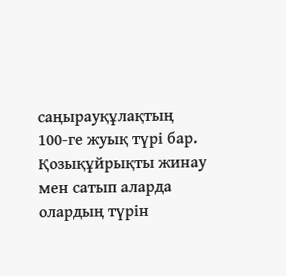саңырауқұлақтың 100-ге жуық түрі бар. Қозықұйрықты жинау мен сатып аларда олардың түрін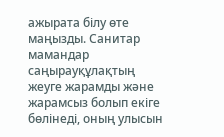ажырата білу өте маңызды. Санитар мамандар саңырауқұлақтың жеуге жарамды және жарамсыз болып екіге бөлінеді, оның улысын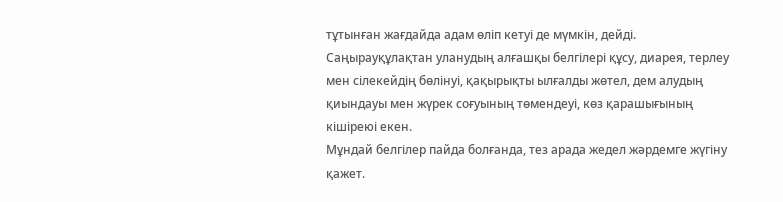тұтынған жағдайда адам өліп кетуі де мүмкін, дейді.
Саңырауқұлақтан уланудың алғашқы белгілері құсу, диарея, терлеу мен сілекейдің бөлінуі, қақырықты ылғалды жөтел, дем алудың қиындауы мен жүрек соғуының төмендеуі, көз қарашығының кішіреюі екен.
Мұндай белгілер пайда болғанда, тез арада жедел жәрдемге жүгіну қажет.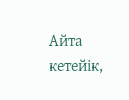Айта кетейік,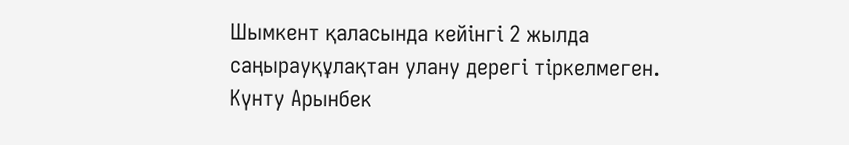Шымкент қаласында кейінгі 2 жылда саңырауқұлақтан улану дерегі тіркелмеген.
Күнту Арынбек